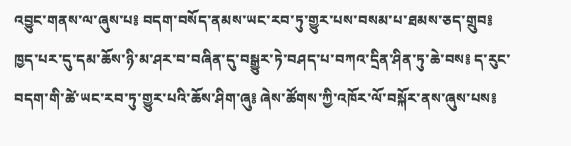འབྱུང་གནས་ལ་ཞུས་པ༔ བདག་བསོད་ནམས་ཡང་རབ་ཏུ་གྱུར་པས་བསམ་པ་ཐམས་ཅད་གྲུབ༔ ཁྱད་པར་དུ་དམ་ཆོས་ཉི་མ་ཤར་བ་བཞིན་དུ་བསྒྱུར་ཏེ་བཤད་པ་བཀའ་དྲིན་ཤིན་ཏུ་ཆེ་བས༔ ད་རུང་བདག་གི་ཚེ་ཡང་རབ་ཏུ་གྱུར་པའི་ཆོས་ཤིག་ཞུ༔ ཞེས་ཚོགས་ཀྱི་འཁོར་ལོ་བསྐོར་ནས་ཞུས་པས༔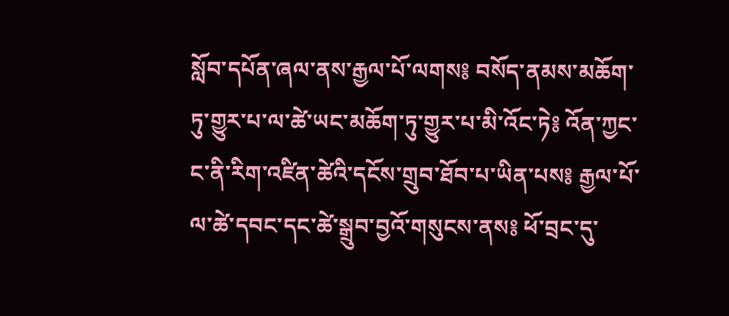སློབ་དཔོན་ཞལ་ནས་རྒྱལ་པོ་ལགས༔ བསོད་ནམས་མཆོག་ཏུ་གྱུར་པ་ལ་ཚེ་ཡང་མཆོག་ཏུ་གྱུར་པ་མི་འོང་ཏེ༔ འོན་ཀྱང་ང་ནི་རིག་འཛིན་ཚེའི་དངོས་གྲུབ་ཐོབ་པ་ཡིན་པས༔ རྒྱལ་པོ་ལ་ཚེ་དབང་དང་ཚེ་སྒྲུབ་བྱའོ་གསུངས་ནས༔ ཕོ་བྲང་དུ་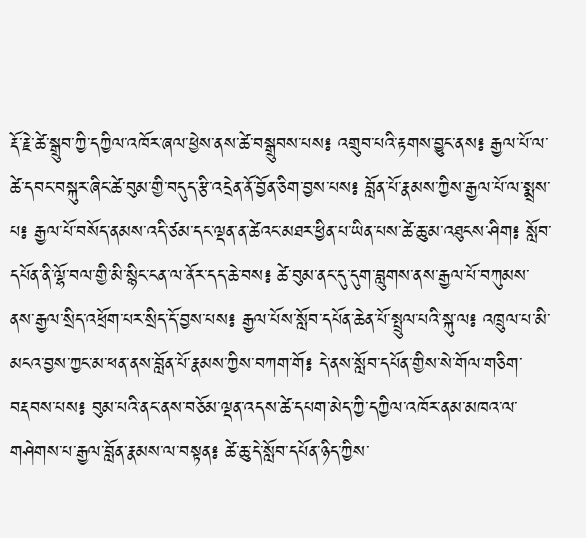རྡོ་རྗེ་ཚེ་སྒྲུབ་ཀྱི་དཀྱིལ་འཁོར་ཞལ་ཕྱེས་ནས་ཚེ་བསྒྲུབས་པས༔ འགྲུབ་པའི་རྟགས་བྱུང་ནས༔ རྒྱལ་པོ་ལ་ཚེ་དབང་བསྐུར་ཞིང་ཚེ་བུམ་གྱི་བདུད་རྩི་འདྲེན་ནོ་བྱོན་ཅིག་བྱས་པས༔ བློན་པོ་རྣམས་ཀྱིས་རྒྱལ་པོ་ལ་སྨྲས་པ༔ རྒྱལ་པོ་བསོད་ནམས་འདི་ཙམ་དང་ལྡན་ན་ཚེའང་མཐར་ཕྱིན་པ་ཡིན་པས་ཚེ་ཆུ་མ་འཐུངས་ཤིག༔ སློབ་དཔོན་ནི་ལྷོ་བལ་གྱི་མི་སྙིང་ངན་ལ་ནོར་དད་ཆེ་བས༔ ཚེ་བུམ་ནང་དུ་དུག་བླུགས་ནས་རྒྱལ་པོ་བཀུམས་ནས་རྒྱལ་སྲིད་འཕྲོག་པར་སྲིད་དོ་བྱས་པས༔ རྒྱལ་པོས་སློབ་དཔོན་ཆེན་པོ་སྤྲུལ་པའི་སྐུ་ལ༔ འཁྲུལ་པ་མི་མངའ་བྱས་ཀྱང་མ་ཕན་ནས་བློན་པོ་རྣམས་ཀྱིས་བཀག་གོ༔ དེ་ནས་སློབ་དཔོན་གྱིས་སེ་གོལ་གཅིག་བརྡབས་པས༔ བུམ་པའི་ནང་ནས་བཅོམ་ལྡན་འདས་ཚེ་དཔག་མེད་ཀྱི་དཀྱིལ་འཁོར་ནམ་མཁའ་ལ་གཤེགས་པ་རྒྱལ་བློན་རྣམས་ལ་བསྟན༔ ཚེ་ཆུ་དེ་སློབ་དཔོན་ཉིད་ཀྱིས་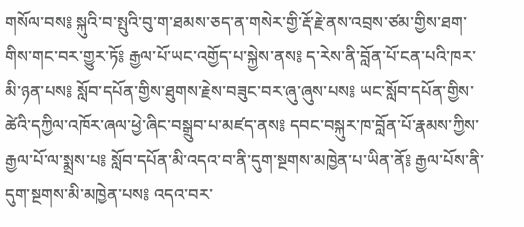གསོལ་བས༔ སྐུའི་བ་སྤུའི་བུ་ག་ཐམས་ཅད་ན་གསེར་གྱི་རྡོ་རྗེ་ནས་འབྲས་ཙམ་གྱིས་ཐག་གིས་གང་བར་གྱུར་ཏོ༔ རྒྱལ་པོ་ཡང་འགྱོད་པ་སྐྱེས་ནས༔ ད་རེས་ནི་བློན་པོ་ངན་པའི་ཁར་མི་ཉན་པས༔ སློབ་དཔོན་གྱིས་ཐུགས་རྗེས་བཟུང་བར་ཞུ་ཞུས་པས༔ ཡང་སློབ་དཔོན་གྱིས་ཚེའི་དཀྱིལ་འཁོར་ཞལ་ཕྱེ་ཞིང་བསྒྲུབ་པ་མཛད་ནས༔ དབང་བསྐུར་ཁ་བློན་པོ་རྣམས་ཀྱིས་རྒྱལ་པོ་ལ་སྨྲས་པ༔ སློབ་དཔོན་མི་འདའ་བ་ནི་དུག་སྔགས་མཁྱེན་པ་ཡིན་ནོ༔ རྒྱལ་པོས་ནི་དུག་སྔགས་མི་མཁྱེན་པས༔ འདའ་བར་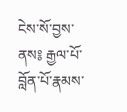ངེས་སོ་བྱས་ནས༔ རྒྱལ་པོ་བློན་པོ་རྣམས་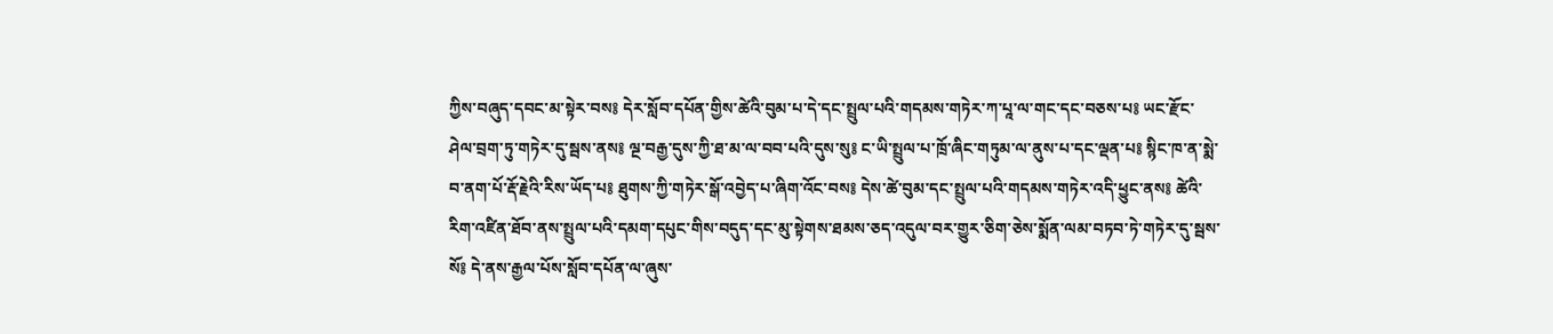ཀྱིས་བཞུད་དབང་མ་སྟེར་བས༔ དེར་སློབ་དཔོན་གྱིས་ཚེའི་བུམ་པ་དེ་དང་སྤྲུལ་པའི་གདམས་གཏེར་ཀ་པཱ་ལ་གང་དང་བཅས་པ༔ ཡང་རྫོང་ཤེལ་བྲག་ཏུ་གཏེར་དུ་སྦས་ནས༔ ལྔ་བརྒྱ་དུས་ཀྱི་ཐ་མ་ལ་བབ་པའི་དུས་སུ༔ ང་ཡི་སྤྲུལ་པ་ཁྲོ་ཞིང་གཏུམ་ལ་ནུས་པ་དང་ལྡན་པ༔ སྙིང་ཁ་ན་སྨེ་བ་ནག་པོ་རྡོ་རྗེའི་རིས་ཡོད་པ༔ ཐུགས་ཀྱི་གཏེར་སྒོ་འབྱེད་པ་ཞིག་འོང་བས༔ དེས་ཚེ་བུམ་དང་སྤྲུལ་པའི་གདམས་གཏེར་འདི་ཕྱུང་ནས༔ ཚེའི་རིག་འཛིན་ཐོབ་ནས་སྤྲུལ་པའི་དམག་དཔུང་གིས་བདུད་དང་མུ་སྟེགས་ཐམས་ཅད་འདུལ་བར་གྱུར་ཅིག་ཅེས་སྨོན་ལམ་བཏབ་ཏེ་གཏེར་དུ་སྦས་སོ༔ དེ་ནས་རྒྱལ་པོས་སློབ་དཔོན་ལ་ཞུས་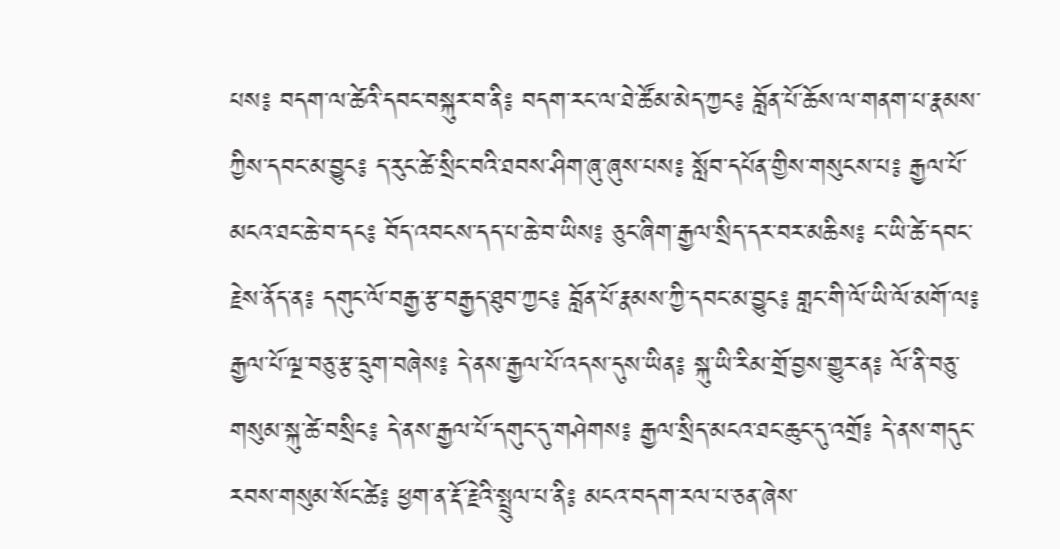པས༔ བདག་ལ་ཚེའི་དབང་བསྐུར་བ་ནི༔ བདག་རང་ལ་ཐེ་ཚོམ་མེད་ཀྱང༔ བློན་པོ་ཆོས་ལ་གནག་པ་རྣམས་ཀྱིས་དབང་མ་བྱུང༔ ད་རུང་ཚེ་སྲིང་བའི་ཐབས་ཤིག་ཞུ་ཞུས་པས༔ སློབ་དཔོན་གྱིས་གསུངས་པ༔ རྒྱལ་པོ་མངའ་ཐང་ཆེ་བ་དང༔ བོད་འབངས་དད་པ་ཆེ་བ་ཡིས༔ ཅུང་ཞིག་རྒྱལ་སྲིད་དར་བར་མཆིས༔ ང་ཡི་ཚེ་དབང་རྗེས་ནོད་ན༔ དགུང་ལོ་བརྒྱ་རྩ་བརྒྱད་ཐུབ་ཀྱང༔ བློན་པོ་རྣམས་ཀྱི་དབང་མ་བྱུང༔ གླང་གི་ལོ་ཡི་ལོ་མགོ་ལ༔ རྒྱལ་པོ་ལྔ་བཅུ་རྩ་དྲུག་བཞེས༔ དེ་ནས་རྒྱལ་པོ་འདས་དུས་ཡིན༔ སྐུ་ཡི་རིམ་གྲོ་བྱས་གྱུར་ན༔ ལོ་ནི་བཅུ་གསུམ་སྐུ་ཚེ་བསྲིང༔ དེ་ནས་རྒྱལ་པོ་དགུང་དུ་གཤེགས༔ རྒྱལ་སྲིད་མངའ་ཐང་ཆུང་དུ་འགྲོ༔ དེ་ནས་གདུང་རབས་གསུམ་སོང་ཚེ༔ ཕྱག་ན་རྡོ་རྗེའི་སྤྲུལ་པ་ནི༔ མངའ་བདག་རལ་པ་ཅན་ཞེས་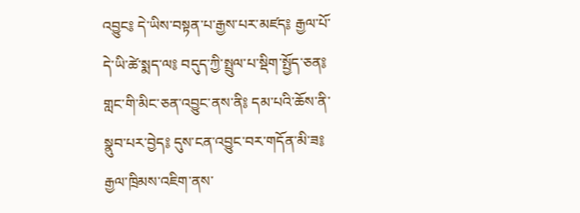འབྱུང༔ དེ་ཡིས་བསྟན་པ་རྒྱས་པར་མཛད༔ རྒྱལ་པོ་དེ་ཡི་ཚེ་སྨད་ལ༔ བདུད་ཀྱི་སྤྲུལ་པ་སྡིག་སྤྱོད་ཅན༔ གླང་གི་མིང་ཅན་འབྱུང་ནས་ནི༔ དམ་པའི་ཆོས་ནི་སྣུབ་པར་བྱེད༔ དུས་ངན་འབྱུང་བར་གདོན་མི་ཟ༔ རྒྱལ་ཁྲིམས་འཇིག་ནས་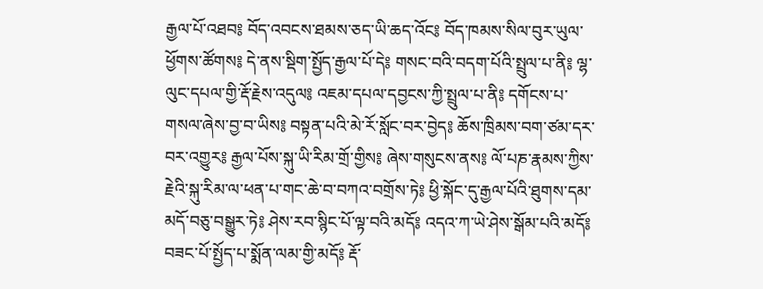རྒྱལ་པོ་འཐབ༔ བོད་འབངས་ཐམས་ཅད་ཡི་ཆད་འོང༔ བོད་ཁམས་སིལ་བུར་ཡུལ་ཕྱོགས་ཚོགས༔ དེ་ནས་སྡིག་སྤྱོད་རྒྱལ་པོ་དེ༔ གསང་བའི་བདག་པོའི་སྤྲུལ་པ་ནི༔ ལྷ་ལུང་དཔལ་གྱི་རྡོ་རྗེས་འདུལ༔ འཇམ་དཔལ་དབྱངས་ཀྱི་སྤྲུལ་པ་ནི༔ དགོངས་པ་གསལ་ཞེས་བྱ་བ་ཡིས༔ བསྟན་པའི་མེ་རོ་སློང་བར་བྱེད༔ ཆོས་ཁྲིམས་བག་ཙམ་དར་བར་འགྱུར༔ རྒྱལ་པོས་སྐུ་ཡི་རིམ་གྲོ་གྱིས༔ ཞེས་གསུངས་ནས༔ ལོ་པཎ་རྣམས་ཀྱིས་རྗེའི་སྐུ་རིམ་ལ་ཕན་པ་གང་ཆེ་བ་བཀའ་བགྲོས་ཏེ༔ ཕྱི་སྐོང་དུ་རྒྱལ་པོའི་ཐུགས་དམ་མདོ་བཅུ་བསྒྱུར་ཏེ༔ ཤེས་རབ་སྙིང་པོ་ལྟ་བའི་མདོ༔ འདའ་ཀ་ཡེ་ཤེས་སྒོམ་པའི་མདོ༔ བཟང་པོ་སྤྱོད་པ་སྨོན་ལམ་གྱི་མདོ༔ རྡོ་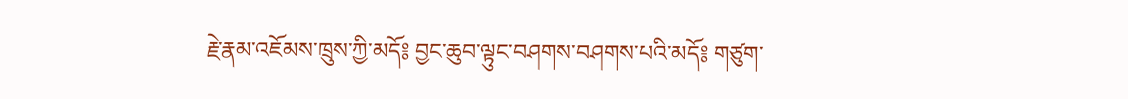རྗེ་རྣམ་འཇོམས་ཁྲུས་ཀྱི་མདོ༔ བྱང་ཆུབ་ལྟུང་བཤགས་བཤགས་པའི་མདོ༔ གཙུག་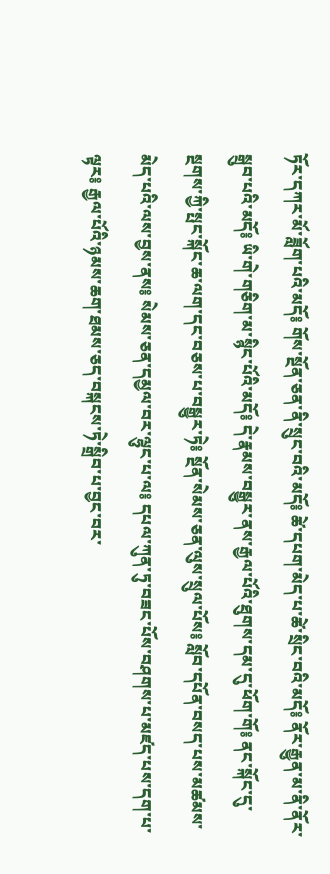ཏོར་དཀར་མོ་ཟློག་པའི་མདོ༔ གོས་སྔོན་ཅན་ནི་སྲུང་བའི་མདོ༔ ཚེ་དཔག་མེད་པ་ཚེ་སྲིང་བའི་མདོ༔ ནོར་རྒྱུན་མ་ནི་ནོར་སྒྲུབ་པའི་མདོ༔ ཡི་གེ་གཅིག་མ་སྙིང་པོའི་མདོ༔ དེ་རྣམས་བསྒྱུར་ནས་རྒྱལ་པོའི་ཐུགས་དམ་དུ་ཕོག་གོ༔ ནང་སྐོང་དུ་སྔགས་ཀྱི་སྤང་སྐོང་ཆ་ལག་དང་བཅས་པ་བསྒྱུར་ཏེ༔ སྔོན་སེམས་ཅན་ལུས་སྲུལ་པོས༔ སློབ་དཔོན་བསད་པས་མཚམས་མེད་པའི་ལས་བྱས་ནས༔ སེམས་ཅན་དམྱལ་བར་ལྷུང་པ་ལ༔ དཔལ་ཀུན་ཏུ་བཟང་པོས་བཤགས་པ་མཛད་པས་དག་པ་ལྟར༔ རྒྱལ་པོའི་ཉམས་ཆག་ཐམས་ཅད་བསྐངས་ཏེ་སྒྲིབ་པ་བྱང་བར་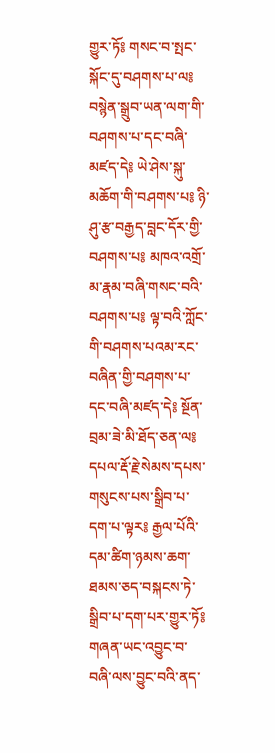གྱུར་ཏོ༔ གསང་བ་སྤང་སྐོང་དུ་བཤགས་པ་ལ༔ བསྙེན་སྒྲུབ་ཡན་ལག་གི་བཤགས་པ་དང་བཞི་མཛད་དེ༔ ཡེ་ཤེས་སྐུ་མཆོག་གི་བཤགས་པ༔ ཉི་ཤུ་རྩ་བརྒྱད་བླང་དོར་གྱི་བཤགས་པ༔ མཁའ་འགྲོ་མ་རྣམ་བཞི་གསང་བའི་བཤགས་པ༔ ལྟ་བའི་ཀློང་གི་བཤགས་པའམ་རང་བཞིན་གྱི་བཤགས་པ་དང་བཞི་མཛད་དེ༔ སྔོན་བྲམ་ཟེ་མི་ཐོད་ཅན་ལ༔ དཔལ་རྡོ་རྗེ་སེམས་དཔས་གསུངས་པས་སྒྲིབ་པ་དག་པ་ལྟར༔ རྒྱལ་པོའི་དམ་ཚིག་ཉམས་ཆག་ཐམས་ཅད་བསྐངས་ཏེ་སྒྲིབ་པ་དག་པར་གྱུར་ཏོ༔ གཞན་ཡང་འབྱུང་བ་བཞི་ལས་བྱུང་བའི་ནད་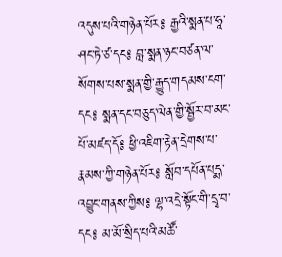འདུས་པའི་གཉེན་པོར༔ རྒྱའི་སྨན་པ་ཧཱ་ཤང་ཏེ་ཙ་དང༔ བླ་སྨན་ཉང་བཙན་ལ་སོགས་པས་སྨན་གྱི་རྒྱུད་གདམས་ངག་དང༔ སྨན་དང་བཅུད་ལེན་གྱི་སྦྱོར་བ་མང་པོ་མཛད་དོ༔ ཕྱི་འཇིག་རྟེན་དྲེགས་པ་རྣམས་ཀྱི་གཉེན་པོར༔ སློབ་དཔོན་པདྨ་འབྱུང་གནས་ཀྱིས༔ ལྷ་འདྲེ་སྟོང་གི་དྲྭ་བ་དང༔ མ་མོ་སྲིད་པའི་མཚོ་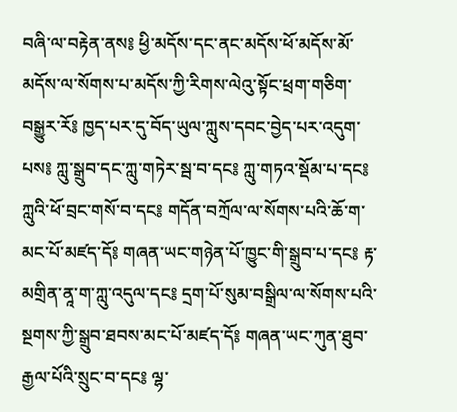བཞི་ལ་བརྟེན་ནས༔ ཕྱི་མདོས་དང་ནང་མདོས་ཕོ་མདོས་མོ་མདོས་ལ་སོགས་པ་མདོས་ཀྱི་རིགས་ལེའུ་སྟོང་ཕྲག་གཅིག་བསྒྱུར་རོ༔ ཁྱད་པར་དུ་བོད་ཡུལ་ཀླུས་དབང་བྱེད་པར་འདུག་པས༔ ཀླུ་སྒྲུབ་དང་ཀླུ་གཏེར་སྦ་བ་དང༔ ཀླུ་གཏའ་སྡོམ་པ་དང༔ ཀླུའི་ཕོ་བྲང་གསོ་བ་དང༔ གདོན་བཀྲོལ་ལ་སོགས་པའི་ཆོ་ག་མང་པོ་མཛད་དོ༔ གཞན་ཡང་གཉེན་པོ་ཁྱུང་གི་སྒྲུབ་པ་དང༔ རྟ་མགྲིན་ནཱ་ག་ཀླུ་འདུལ་དང༔ དྲག་པོ་སུམ་བསྒྲིལ་ལ་སོགས་པའི་སྔགས་ཀྱི་སྒྲུབ་ཐབས་མང་པོ་མཛད་དོ༔ གཞན་ཡང་ཀུན་ཐུབ་རྒྱལ་པོའི་སྲུང་བ་དང༔ ལྷ་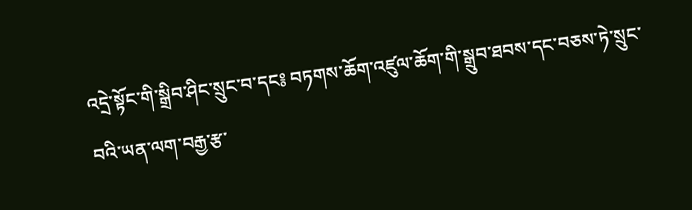འདྲེ་སྟོང་གི་སྒྲིབ་ཤིང་སྲུང་བ་དང༔ བཏགས་ཆོག་འཛུལ་ཆོག་གི་སྒྲུབ་ཐབས་དང་བཅས་ཏེ་སྲུང་བའི་ཡན་ལག་བརྒྱ་རྩ་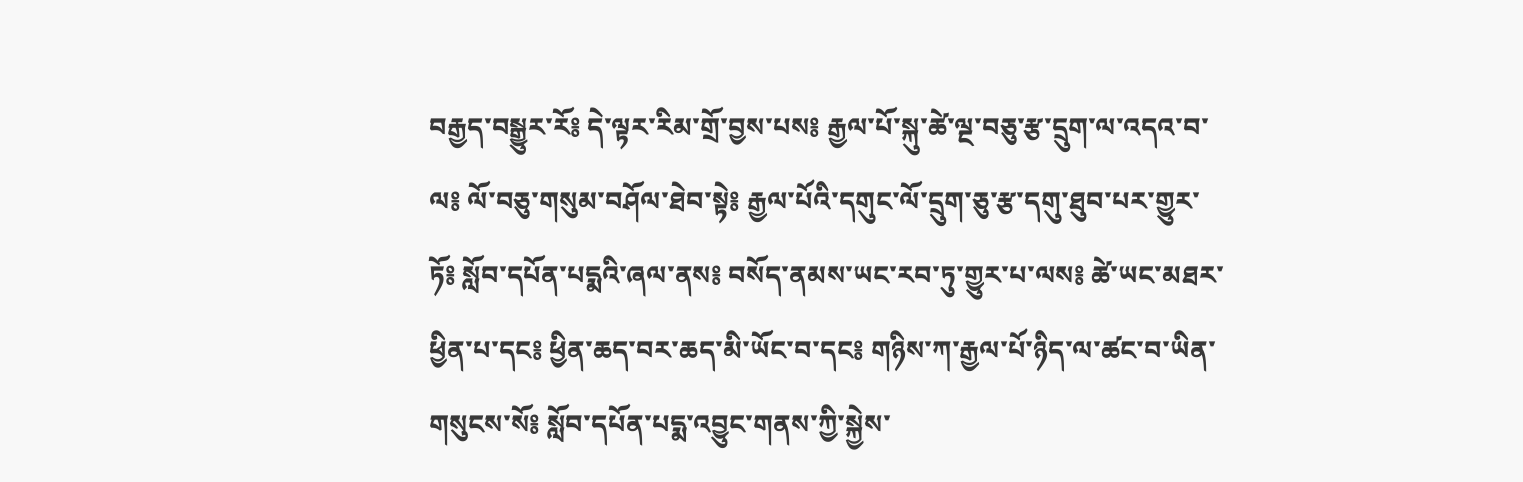བརྒྱད་བསྒྱུར་རོ༔ དེ་ལྟར་རིམ་གྲོ་བྱས་པས༔ རྒྱལ་པོ་སྐུ་ཚེ་ལྔ་བཅུ་རྩ་དྲུག་ལ་འདའ་བ་ལ༔ ལོ་བཅུ་གསུམ་བཤོལ་ཐེབ་སྟེ༔ རྒྱལ་པོའི་དགུང་ལོ་དྲུག་ཅུ་རྩ་དགུ་ཐུབ་པར་གྱུར་ཏོ༔ སློབ་དཔོན་པདྨའི་ཞལ་ནས༔ བསོད་ནམས་ཡང་རབ་ཏུ་གྱུར་པ་ལས༔ ཚེ་ཡང་མཐར་ཕྱིན་པ་དང༔ ཕྱིན་ཆད་བར་ཆད་མི་ཡོང་བ་དང༔ གཉིས་ཀ་རྒྱལ་པོ་ཉིད་ལ་ཚང་བ་ཡིན་གསུངས་སོ༔ སློབ་དཔོན་པདྨ་འབྱུང་གནས་ཀྱི་སྐྱེས་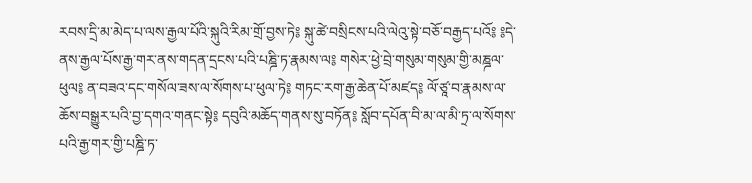རབས་དྲི་མ་མེད་པ་ལས་རྒྱལ་པོའི་སྐུའི་རིམ་གྲོ་བྱས་ཏེ༔ སྐུ་ཚེ་བསྲིངས་པའི་ལེའུ་སྟེ་བཅོ་བརྒྱད་པའོ༔ ༔དེ་ནས་རྒྱལ་པོས་རྒྱ་གར་ནས་གདན་དྲངས་པའི་པཎྜི་ཏ་རྣམས་ལ༔ གསེར་ཕྱེ་བྲེ་གསུམ་གསུམ་གྱི་མཎྜལ་ཕུལ༔ ན་བཟའ་དང་གསོལ་ཟས་ལ་སོགས་པ་ཕུལ་ཏེ༔ གཏང་རག་རྒྱ་ཆེན་པོ་མཛད༔ ལོ་ཙཱ་བ་རྣམས་ལ་ཆོས་བསྒྱུར་པའི་བྱ་དགའ་གནང་སྟེ༔ དབུའི་མཆོད་གནས་སུ་བཏོན༔ སློབ་དཔོན་བི་མ་ལ་མི་ཏྲ་ལ་སོགས་པའི་རྒྱ་གར་གྱི་པཎྜི་ཏ་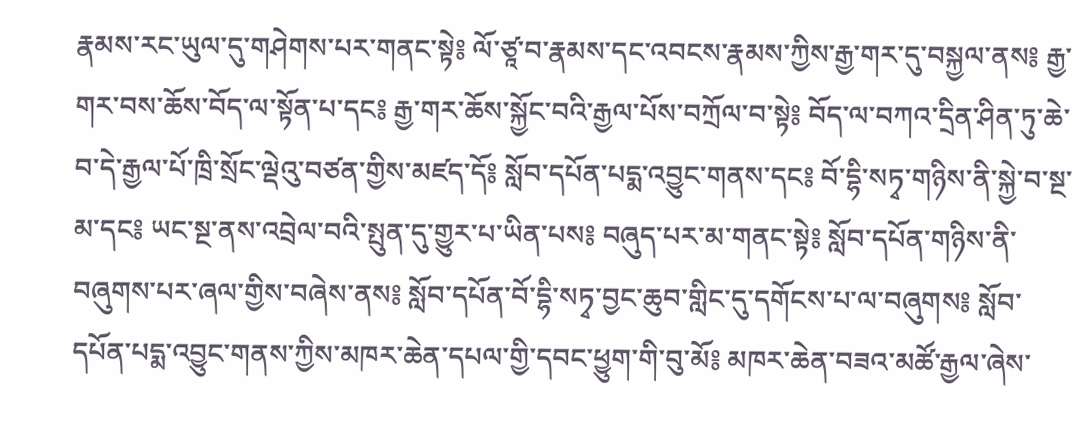རྣམས་རང་ཡུལ་དུ་གཤེགས་པར་གནང་སྟེ༔ ལོ་ཙཱ་བ་རྣམས་དང་འབངས་རྣམས་ཀྱིས་རྒྱ་གར་དུ་བསྐྱལ་ནས༔ རྒྱ་གར་བས་ཆོས་བོད་ལ་སྟོན་པ་དང༔ རྒྱ་གར་ཆོས་སྐྱོང་བའི་རྒྱལ་པོས་བཀྲོལ་བ་སྟེ༔ བོད་ལ་བཀའ་དྲིན་ཤིན་ཏུ་ཆེ་བ་དེ་རྒྱལ་པོ་ཁྲི་སྲོང་ལྡེའུ་བཙན་གྱིས་མཛད་དོ༔ སློབ་དཔོན་པདྨ་འབྱུང་གནས་དང༔ བོ་དྷི་སཏྭ་གཉིས་ནི་སྐྱེ་བ་སྔ་མ་དང༔ ཡང་སྔ་ནས་འབྲེལ་བའི་སྤུན་དུ་གྱུར་པ་ཡིན་པས༔ བཞུད་པར་མ་གནང་སྟེ༔ སློབ་དཔོན་གཉིས་ནི་བཞུགས་པར་ཞལ་གྱིས་བཞེས་ནས༔ སློབ་དཔོན་བོ་དྷི་སཏྭ་བྱང་ཆུབ་གླིང་དུ་དགོངས་པ་ལ་བཞུགས༔ སློབ་དཔོན་པདྨ་འབྱུང་གནས་ཀྱིས་མཁར་ཆེན་དཔལ་གྱི་དབང་ཕྱུག་གི་བུ་མོ༔ མཁར་ཆེན་བཟའ་མཚོ་རྒྱལ་ཞེས་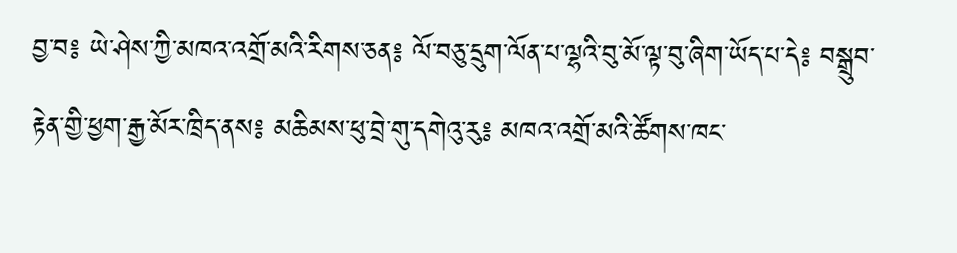བྱ་བ༔ ཡེ་ཤེས་ཀྱི་མཁའ་འགྲོ་མའི་རིགས་ཅན༔ ལོ་བཅུ་དྲུག་ལོན་པ་ལྷའི་བུ་མོ་ལྟ་བུ་ཞིག་ཡོད་པ་དེ༔ བསྒྲུབ་རྟེན་གྱི་ཕྱག་རྒྱ་མོར་ཁྲིད་ནས༔ མཆིམས་ཕུ་བྲེ་གུ་དགེའུ་རུ༔ མཁའ་འགྲོ་མའི་ཚོགས་ཁང་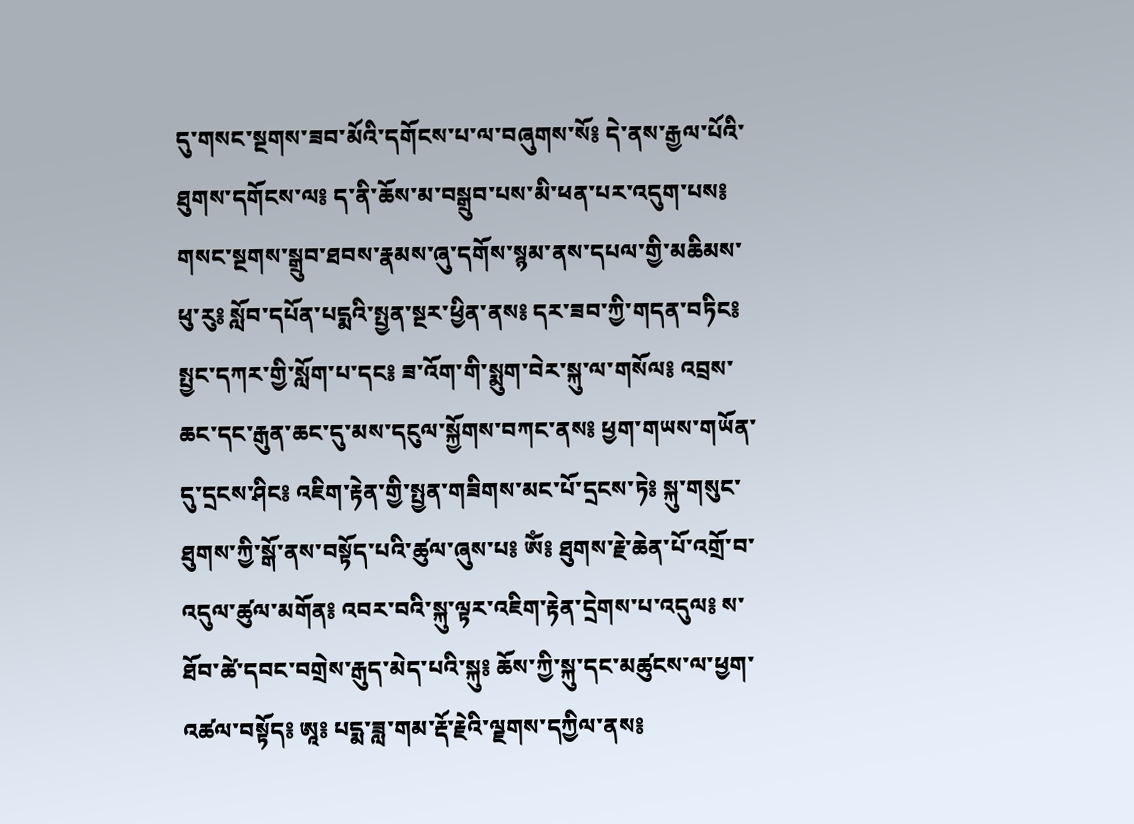དུ་གསང་སྔགས་ཟབ་མོའི་དགོངས་པ་ལ་བཞུགས་སོ༔ དེ་ནས་རྒྱལ་པོའི་ཐུགས་དགོངས་ལ༔ ད་ནི་ཆོས་མ་བསྒྲུབ་པས་མི་ཕན་པར་འདུག་པས༔ གསང་སྔགས་སྒྲུབ་ཐབས་རྣམས་ཞུ་དགོས་སྙམ་ནས་དཔལ་གྱི་མཆིམས་ཕུ་རུ༔ སློབ་དཔོན་པདྨའི་སྤྱན་སྔར་ཕྱིན་ནས༔ དར་ཟབ་ཀྱི་གདན་བཏིང༔ སྤྱང་དཀར་གྱི་སློག་པ་དང༔ ཟ་འོག་གི་སྨུག་བེར་སྐུ་ལ་གསོལ༔ འབྲས་ཆང་དང་རྒུན་ཆང་དུ་མས་དངུལ་སྐྱོགས་བཀང་ནས༔ ཕྱག་གཡས་གཡོན་དུ་དྲངས་ཤིང༔ འཇིག་རྟེན་གྱི་སྤྱན་གཟིགས་མང་པོ་དྲངས་ཏེ༔ སྐུ་གསུང་ཐུགས་ཀྱི་སྒོ་ནས་བསྟོད་པའི་ཚུལ་ཞུས་པ༔ ཨོཾ༔ ཐུགས་རྗེ་ཆེན་པོ་འགྲོ་བ་འདུལ་ཚུལ་མགོན༔ འབར་བའི་སྐུ་ལྟར་འཇིག་རྟེན་དྲེགས་པ་འདུལ༔ ས་ཐོབ་ཚེ་དབང་བགྲེས་རྒུད་མེད་པའི་སྐུ༔ ཆོས་ཀྱི་སྐུ་དང་མཚུངས་ལ་ཕྱག་འཚལ་བསྟོད༔ ཨཱ༔ པདྨ་ཟླ་གམ་རྡོ་རྗེའི་ལྗགས་དཀྱིལ་ནས༔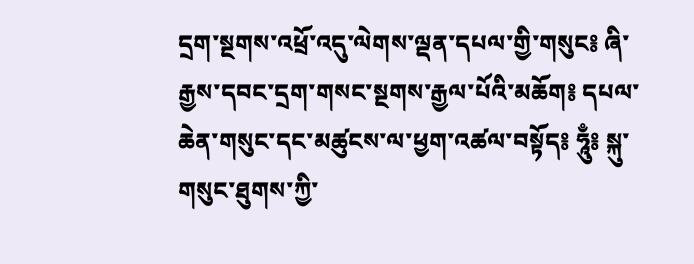དྲག་སྔགས་འཕྲོ་འདུ་ལེགས་ལྡན་དཔལ་གྱི་གསུང༔ ཞི་རྒྱས་དབང་དྲག་གསང་སྔགས་རྒྱལ་པོའི་མཆོག༔ དཔལ་ཆེན་གསུང་དང་མཚུངས་ལ་ཕྱག་འཚལ་བསྟོད༔ ཧཱུྃ༔ སྐུ་གསུང་ཐུགས་ཀྱི་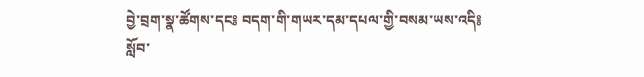བྱེ་བྲག་སྣ་ཚོགས་དང༔ བདག་གི་གཡར་དམ་དཔལ་གྱི་བསམ་ཡས་འདི༔ སློབ་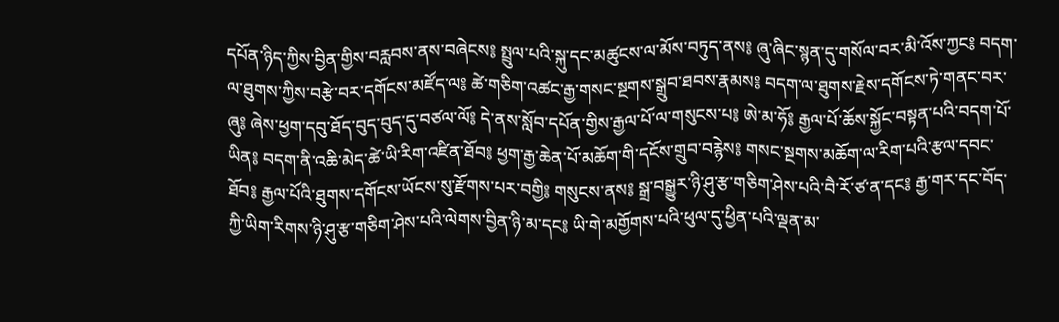དཔོན་ཉིད་ཀྱིས་བྱིན་གྱིས་བརླབས་ནས་བཞེངས༔ སྤྲུལ་པའི་སྐུ་དང་མཚུངས་ལ་མོས་བཏུད་ནས༔ ཞུ་ཞིང་སྙན་དུ་གསོལ་བར་མི་འོས་ཀྱང༔ བདག་ལ་ཐུགས་ཀྱིས་བརྩེ་བར་དགོངས་མཛོད་ལ༔ ཚེ་གཅིག་འཚང་རྒྱ་གསང་སྔགས་སྒྲུབ་ཐབས་རྣམས༔ བདག་ལ་ཐུགས་རྗེས་དགོངས་ཏེ་གནང་བར་ཞུ༔ ཞེས་ཕྱག་དབུ་ཐོད་བུད་བུད་དུ་བཙལ་ལོ༔ དེ་ནས་སློབ་དཔོན་གྱིས་རྒྱལ་པོ་ལ་གསུངས་པ༔ ཨེ་མ་ཧོ༔ རྒྱལ་པོ་ཆོས་སྐྱོང་བསྟན་པའི་བདག་པོ་ཡིན༔ བདག་ནི་འཆི་མེད་ཚེ་ཡི་རིག་འཛིན་ཐོབ༔ ཕྱག་རྒྱ་ཆེན་པོ་མཆོག་གི་དངོས་གྲུབ་བརྙེས༔ གསང་སྔགས་མཆོག་ལ་རིག་པའི་རྩལ་དབང་ཐོབ༔ རྒྱལ་པོའི་ཐུགས་དགོངས་ཡོངས་སུ་རྫོགས་པར་བགྱི༔ གསུངས་ནས༔ སྒྲ་བསྒྱུར་ཉི་ཤུ་རྩ་གཅིག་ཤེས་པའི་བཻ་རོ་ཙ་ན་དང༔ རྒྱ་གར་དང་བོད་ཀྱི་ཡིག་རིགས་ཉི་ཤུ་རྩ་གཅིག་ཤེས་པའི་ལེགས་བྱིན་ཉི་མ་དང༔ ཡི་གེ་མགྱོགས་པའི་ཕུལ་དུ་ཕྱིན་པའི་ལྡན་མ་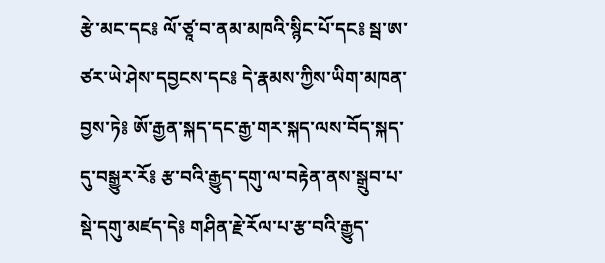རྩེ་མང་དང༔ ལོ་ཙཱ་བ་ནམ་མཁའི་སྙིང་པོ་དང༔ སྦ་ཨ་ཙར་ཡེ་ཤེས་དབྱངས་དང༔ དེ་རྣམས་ཀྱིས་ཡིག་མཁན་བྱས་ཏེ༔ ཨོ་རྒྱན་སྐད་དང་རྒྱ་གར་སྐད་ལས་བོད་སྐད་དུ་བསྒྱུར་རོ༔ རྩ་བའི་རྒྱུད་དགུ་ལ་བརྟེན་ནས་སྒྲུབ་པ་སྡེ་དགུ་མཛད་དེ༔ གཤིན་རྗེ་རོལ་པ་རྩ་བའི་རྒྱུད་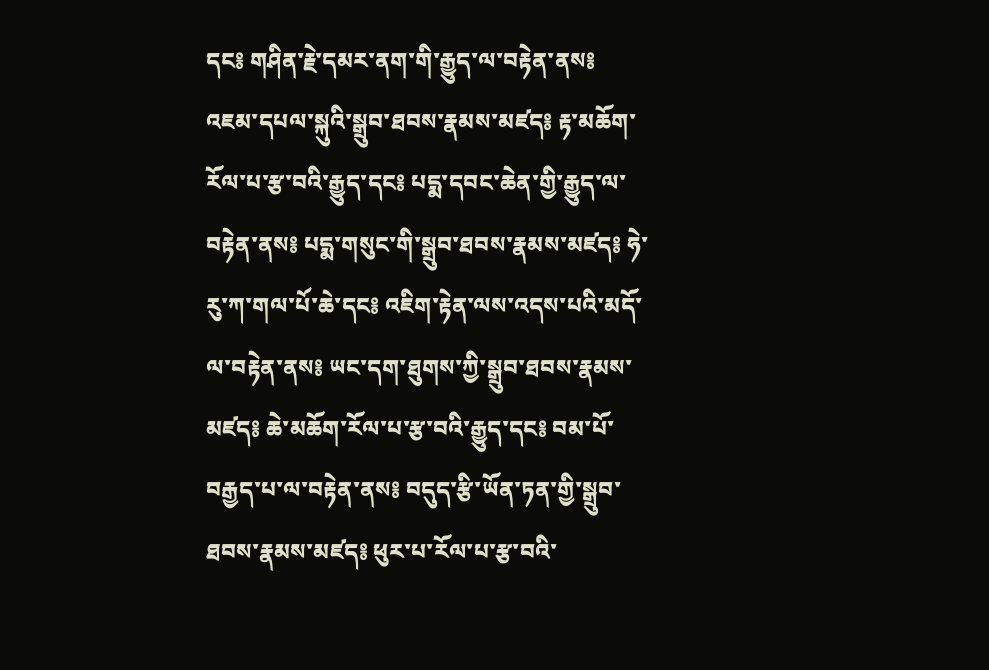དང༔ གཤིན་རྗེ་དམར་ནག་གི་རྒྱུད་ལ་བརྟེན་ནས༔ འཇམ་དཔལ་སྐུའི་སྒྲུབ་ཐབས་རྣམས་མཛད༔ རྟ་མཆོག་རོལ་པ་རྩ་བའི་རྒྱུད་དང༔ པདྨ་དབང་ཆེན་གྱི་རྒྱུད་ལ་བརྟེན་ནས༔ པདྨ་གསུང་གི་སྒྲུབ་ཐབས་རྣམས་མཛད༔ ཧེ་རུ་ཀ་གལ་པོ་ཆེ་དང༔ འཇིག་རྟེན་ལས་འདས་པའི་མདོ་ལ་བརྟེན་ནས༔ ཡང་དག་ཐུགས་ཀྱི་སྒྲུབ་ཐབས་རྣམས་མཛད༔ ཆེ་མཆོག་རོལ་པ་རྩ་བའི་རྒྱུད་དང༔ བམ་པོ་བརྒྱད་པ་ལ་བརྟེན་ནས༔ བདུད་རྩི་ཡོན་ཏན་གྱི་སྒྲུབ་ཐབས་རྣམས་མཛད༔ ཕུར་པ་རོལ་པ་རྩ་བའི་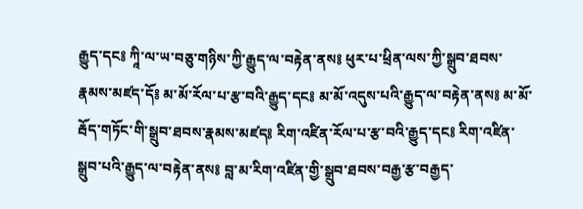རྒྱུད་དང༔ ཀཱི་ལ་ཡ་བཅུ་གཉིས་ཀྱི་རྒྱུད་ལ་བརྟེན་ནས༔ ཕུར་པ་ཕྲིན་ལས་ཀྱི་སྒྲུབ་ཐབས་རྣམས་མཛད་དོ༔ མ་མོ་རོལ་པ་རྩ་བའི་རྒྱུད་དང༔ མ་མོ་འདུས་པའི་རྒྱུད་ལ་བརྟེན་ནས༔ མ་མོ་རྦོད་གཏོང་གི་སྒྲུབ་ཐབས་རྣམས་མཛད༔ རིག་འཛིན་རོལ་པ་རྩ་བའི་རྒྱུད་དང༔ རིག་འཛིན་སྒྲུབ་པའི་རྒྱུད་ལ་བརྟེན་ནས༔ བླ་མ་རིག་འཛིན་གྱི་སྒྲུབ་ཐབས་བརྒྱ་རྩ་བརྒྱད་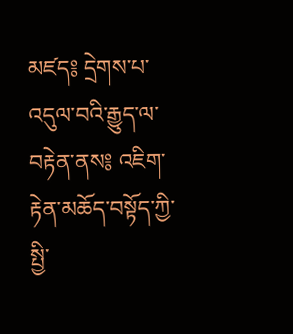མཛད༔ དྲེགས་པ་འདུལ་བའི་རྒྱུད་ལ་བརྟེན་ནས༔ འཇིག་རྟེན་མཆོད་བསྟོད་ཀྱི་སྤྱི་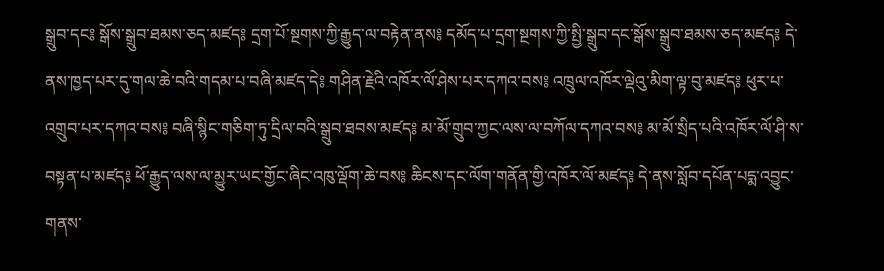སྒྲུབ་དང༔ སྒོས་སྒྲུབ་ཐམས་ཅད་མཛད༔ དྲག་པོ་སྔགས་ཀྱི་རྒྱུད་ལ་བརྟེན་ནས༔ དམོད་པ་དྲག་སྔགས་ཀྱི་སྤྱི་སྒྲུབ་དང་སྒོས་སྒྲུབ་ཐམས་ཅད་མཛད༔ དེ་ནས་ཁྱད་པར་དུ་གལ་ཆེ་བའི་གདམ་པ་བཞི་མཛད་དེ༔ གཤིན་རྗེའི་འཁོར་ལོ་ཤེས་པར་དཀའ་བས༔ འཁྲུལ་འཁོར་ལྡེའུ་མིག་ལྟ་བུ་མཛད༔ ཕུར་པ་འགྲུབ་པར་དཀའ་བས༔ བཞི་སྙིང་གཅིག་ཏུ་དྲིལ་བའི་སྒྲུབ་ཐབས་མཛད༔ མ་མོ་གྲུབ་ཀྱང་ལས་ལ་བཀོལ་དཀའ་བས༔ མ་མོ་སྲིད་པའི་འཁོར་ལོ་ཤི་ས་བསྟན་པ་མཛད༔ ཕོ་རྒྱུད་ལས་ལ་མྱུར་ཡང་གྱོང་ཞིང་འཁུ་ལྡོག་ཆེ་བས༔ ཆིངས་དང་ལོག་གནོན་གྱི་འཁོར་ལོ་མཛད༔ དེ་ནས་སློབ་དཔོན་པདྨ་འབྱུང་གནས་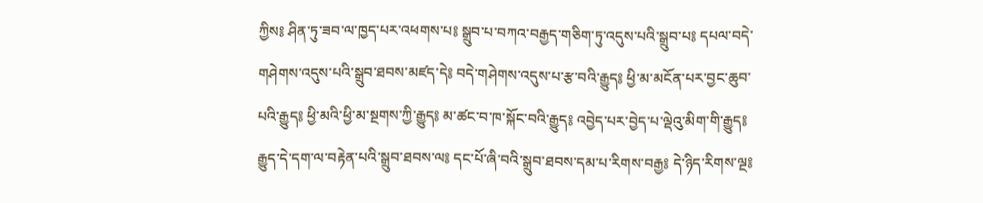ཀྱིས༔ ཤིན་ཏུ་ཟབ་ལ་ཁྱད་པར་འཕགས་པ༔ སྒྲུབ་པ་བཀའ་བརྒྱད་གཅིག་ཏུ་འདུས་པའི་སྒྲུབ་པ༔ དཔལ་བདེ་གཤེགས་འདུས་པའི་སྒྲུབ་ཐབས་མཛད་དེ༔ བདེ་གཤེགས་འདུས་པ་རྩ་བའི་རྒྱུད༔ ཕྱི་མ་མངོན་པར་བྱང་ཆུབ་པའི་རྒྱུད༔ ཕྱི་མའི་ཕྱི་མ་སྔགས་ཀྱི་རྒྱུད༔ མ་ཚང་བ་ཁ་སྐོང་བའི་རྒྱུད༔ འབྱེད་པར་བྱེད་པ་ལྡེའུ་མིག་གི་རྒྱུད༔ རྒྱུད་དེ་དག་ལ་བརྟེན་པའི་སྒྲུབ་ཐབས་ལ༔ དང་པོ་ཞི་བའི་སྒྲུབ་ཐབས་དམ་པ་རིགས་བརྒྱ༔ དེ་ཉིད་རིགས་ལྔ༔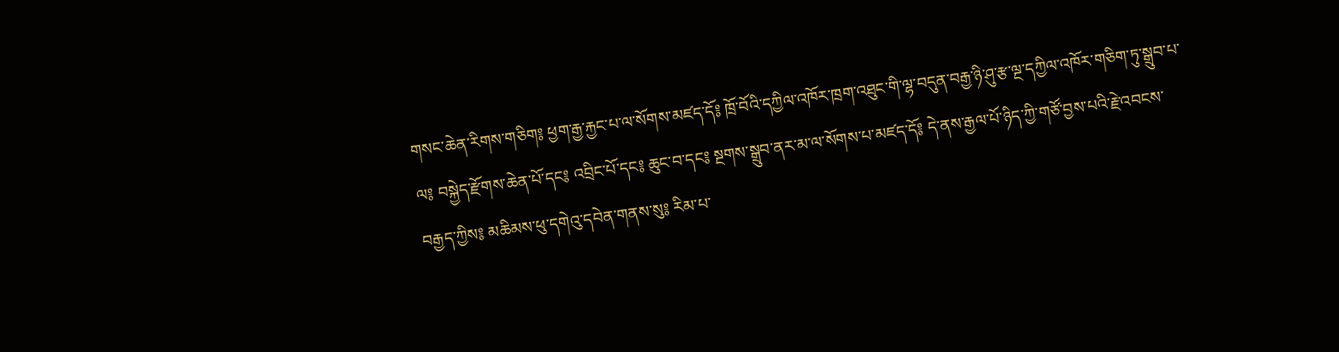གསང་ཆེན་རིགས་གཅིག༔ ཕྱག་རྒྱ་རྐྱང་པ་ལ་སོགས་མཛད་དོ༔ ཁྲོ་བོའི་དཀྱིལ་འཁོར་ཁྲག་འཐུང་གི་ལྷ་བདུན་བརྒྱ་ཉི་ཤུ་རྩ་ལྔ་དཀྱིལ་འཁོར་གཅིག་ཏུ་སྒྲུབ་པ་ལ༔ བསྐྱེད་རྫོགས་ཆེན་པོ་དང༔ འབྲིང་པོ་དང༔ ཆུང་བ་དང༔ སྔགས་སྒྲུབ་ནར་མ་ལ་སོགས་པ་མཛད་དོ༔ དེ་ནས་རྒྱལ་པོ་ཉིད་ཀྱི་གཙོ་བྱས་པའི་རྗེ་འབངས་བརྒྱད་ཀྱིས༔ མཆིམས་ཕུ་དགེའུ་དབེན་གནས་སུ༔ རིམ་པ་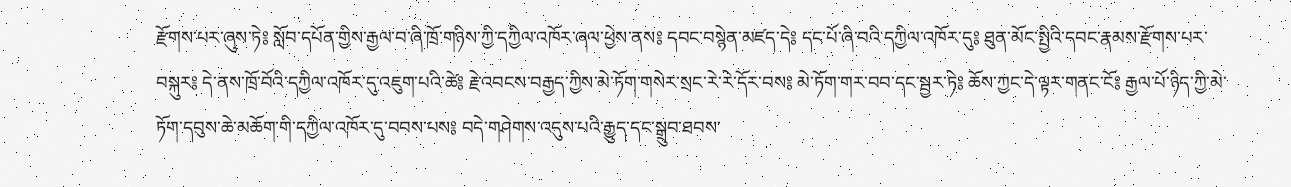རྫོགས་པར་ཞུས་ཏེ༔ སློབ་དཔོན་གྱིས་རྒྱལ་བ་ཞི་ཁྲོ་གཉིས་ཀྱི་དཀྱིལ་འཁོར་ཞལ་ཕྱེས་ནས༔ དབང་བསྙེན་མཛད་དེ༔ དང་པོ་ཞི་བའི་དཀྱིལ་འཁོར་དུ༔ ཐུན་མོང་སྤྱིའི་དབང་རྣམས་རྫོགས་པར་བསྐུར༔ དེ་ནས་ཁྲོ་བོའི་དཀྱིལ་འཁོར་དུ་འཇུག་པའི་ཚེ༔ རྗེ་འབངས་བརྒྱད་ཀྱིས་མེ་ཏོག་གསེར་སྲང་རེ་རེ་དོར་བས༔ མེ་ཏོག་གར་བབ་དང་སྦྱར་ཏེ༔ ཆོས་ཀྱང་དེ་ལྟར་གནང་ངོ༔ རྒྱལ་པོ་ཉིད་ཀྱི་མེ་ཏོག་དབུས་ཆེ་མཆོག་གི་དཀྱིལ་འཁོར་དུ་བབས་པས༔ བདེ་གཤེགས་འདུས་པའི་རྒྱུད་དང་སྒྲུབ་ཐབས་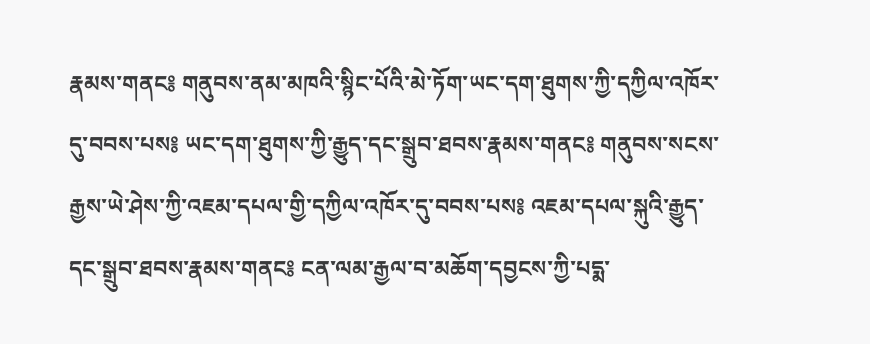རྣམས་གནང༔ གནུབས་ནམ་མཁའི་སྙིང་པོའི་མེ་ཏོག་ཡང་དག་ཐུགས་ཀྱི་དཀྱིལ་འཁོར་དུ་བབས་པས༔ ཡང་དག་ཐུགས་ཀྱི་རྒྱུད་དང་སྒྲུབ་ཐབས་རྣམས་གནང༔ གནུབས་སངས་རྒྱས་ཡེ་ཤེས་ཀྱི་འཇམ་དཔལ་གྱི་དཀྱིལ་འཁོར་དུ་བབས་པས༔ འཇམ་དཔལ་སྐུའི་རྒྱུད་དང་སྒྲུབ་ཐབས་རྣམས་གནང༔ ངན་ལམ་རྒྱལ་བ་མཆོག་དབྱངས་ཀྱི་པདྨ་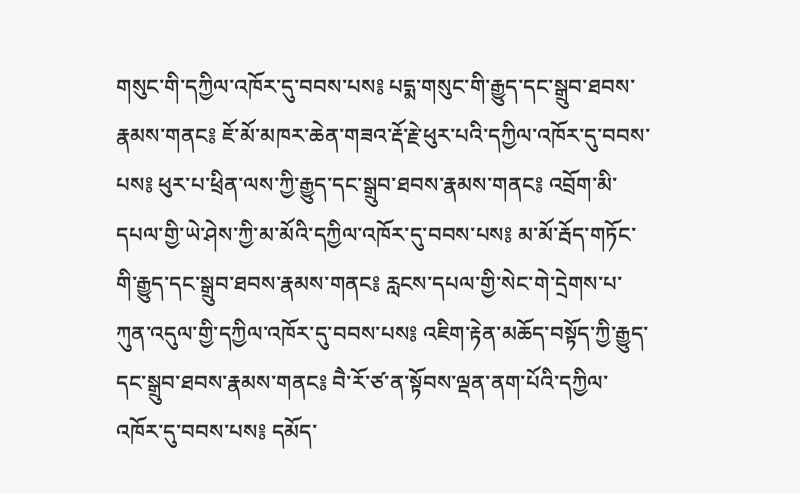གསུང་གི་དཀྱིལ་འཁོར་དུ་བབས་པས༔ པདྨ་གསུང་གི་རྒྱུད་དང་སྒྲུབ་ཐབས་རྣམས་གནང༔ ཇོ་མོ་མཁར་ཆེན་གཟའ་རྡོ་རྗེ་ཕུར་པའི་དཀྱིལ་འཁོར་དུ་བབས་པས༔ ཕུར་པ་ཕྲིན་ལས་ཀྱི་རྒྱུད་དང་སྒྲུབ་ཐབས་རྣམས་གནང༔ འབྲོག་མི་དཔལ་གྱི་ཡེ་ཤེས་ཀྱི་མ་མོའི་དཀྱིལ་འཁོར་དུ་བབས་པས༔ མ་མོ་རྦོད་གཏོང་གི་རྒྱུད་དང་སྒྲུབ་ཐབས་རྣམས་གནང༔ རླངས་དཔལ་གྱི་སེང་གེ་དྲེགས་པ་ཀུན་འདུལ་གྱི་དཀྱིལ་འཁོར་དུ་བབས་པས༔ འཇིག་རྟེན་མཆོད་བསྟོད་ཀྱི་རྒྱུད་དང་སྒྲུབ་ཐབས་རྣམས་གནང༔ བཻ་རོ་ཙ་ན་སྟོབས་ལྡན་ནག་པོའི་དཀྱིལ་འཁོར་དུ་བབས་པས༔ དམོད་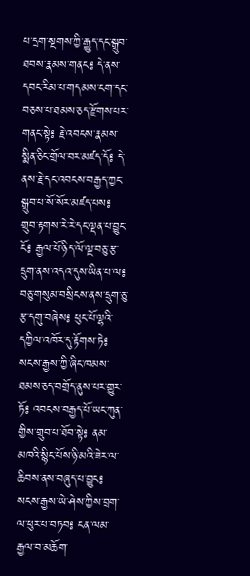པ་དྲག་སྔགས་ཀྱི་རྒྱུད་དང་སྒྲུབ་ཐབས་རྣམས་གནང༔ དེ་ནས་དབང་རིམ་པ་གདམས་ངག་དང་བཅས་པ་ཐམས་ཅད་རྫོགས་པར་གནང་སྟེ༔ རྗེ་འབངས་རྣམས་སྨིན་ཅིང་གྲོལ་བར་མཛད་དོ༔ དེ་ནས་རྗེ་དང་འབངས་བརྒྱད་ཀྱང་སྒྲུབ་པ་སོ་སོར་མཛད་པས༔ གྲུབ་རྟགས་རེ་རེ་དང་ལྡན་པ་བྱུང་ངོ༔ རྒྱལ་པོ་ཉིད་ལོ་ལྔ་བཅུ་རྩ་དྲུག་ནས་འདའ་དུས་ཡིན་པ་ལ༔ བཅུ་གསུམ་བསྲིངས་ནས་དྲུག་ཅུ་རྩ་དགུ་བཞེས༔ ཕུང་པོ་ལྷའི་དཀྱིལ་འཁོར་དུ་རྟོགས་ཏེ༔ སངས་རྒྱས་ཀྱི་ཞིང་ཁམས་ཐམས་ཅད་བགྲོད་ནུས་པར་གྱུར་ཏོ༔ འབངས་བརྒྱད་པོ་ཡང་ཀུན་གྱིས་གྲུབ་པ་ཐོབ་སྟེ༔ ནམ་མཁའི་སྙིང་པོས་ཉི་མའི་ཟེར་ལ་ཆིབས་ནས་བཞུད་པ་བྱུང༔ སངས་རྒྱས་ཡེ་ཤེས་ཀྱིས་བྲག་ལ་ཕུར་པ་བཏབ༔ ངན་ལམ་རྒྱལ་བ་མཆོག་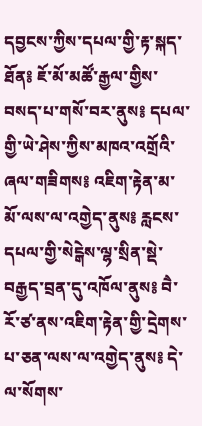དབྱངས་ཀྱིས་དཔལ་གྱི་རྟ་སྐད་ཐོན༔ ཇོ་མོ་མཚོ་རྒྱལ་གྱིས་བསད་པ་གསོ་བར་ནུས༔ དཔལ་གྱི་ཡེ་ཤེས་ཀྱིས་མཁའ་འགྲོའི་ཞལ་གཟིགས༔ འཇིག་རྟེན་མ་མོ་ལས་ལ་འགྱེད་ནུས༔ རླངས་དཔལ་གྱི་སེངྒེས་ལྷ་སྲིན་སྡེ་བརྒྱད་བྲན་དུ་འཁོལ་ནུས༔ བཻ་རོ་ཙ་ནས་འཇིག་རྟེན་གྱི་དྲེགས་པ་ཅན་ལས་ལ་འགྱེད་ནུས༔ དེ་ལ་སོགས་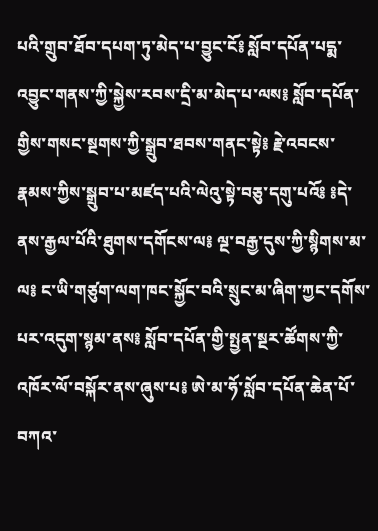པའི་གྲུབ་ཐོབ་དཔག་ཏུ་མེད་པ་བྱུང་ངོ༔ སློབ་དཔོན་པདྨ་འབྱུང་གནས་ཀྱི་སྐྱེས་རབས་དྲི་མ་མེད་པ་ལས༔ སློབ་དཔོན་གྱིས་གསང་སྔགས་ཀྱི་སྒྲུབ་ཐབས་གནང་སྟེ༔ རྗེ་འབངས་རྣམས་ཀྱིས་སྒྲུབ་པ་མཛད་པའི་ལེའུ་སྟེ་བཅུ་དགུ་པའོ༔ ༔དེ་ནས་རྒྱལ་པོའི་ཐུགས་དགོངས་ལ༔ ལྔ་བརྒྱ་དུས་ཀྱི་སྙིགས་མ་ལ༔ ང་ཡི་གཙུག་ལག་ཁང་སྐྱོང་བའི་སྲུང་མ་ཞིག་ཀྱང་དགོས་པར་འདུག་སྙམ་ནས༔ སློབ་དཔོན་གྱི་སྤྱན་སྔར་ཚོགས་ཀྱི་འཁོར་ལོ་བསྐོར་ནས་ཞུས་པ༔ ཨེ་མ་ཧོ་སློབ་དཔོན་ཆེན་པོ་བཀའ་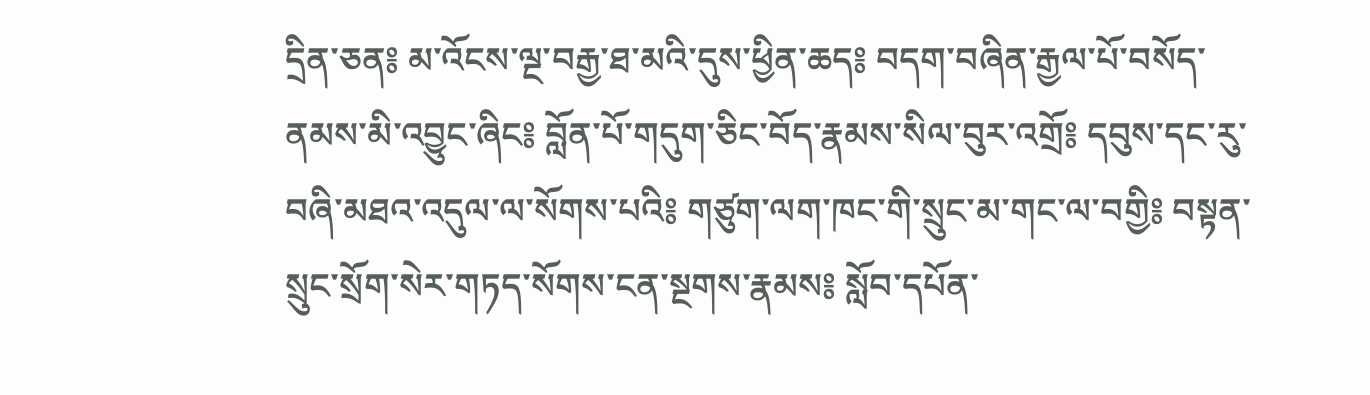དྲིན་ཅན༔ མ་འོངས་ལྔ་བརྒྱ་ཐ་མའི་དུས་ཕྱིན་ཆད༔ བདག་བཞིན་རྒྱལ་པོ་བསོད་ནམས་མི་འབྱུང་ཞིང༔ བློན་པོ་གདུག་ཅིང་བོད་རྣམས་སིལ་བུར་འགྲོ༔ དབུས་དང་རུ་བཞི་མཐའ་འདུལ་ལ་སོགས་པའི༔ གཙུག་ལག་ཁང་གི་སྲུང་མ་གང་ལ་བགྱི༔ བསྟན་སྲུང་སྲོག་སེར་གཏད་སོགས་ངན་སྔགས་རྣམས༔ སློབ་དཔོན་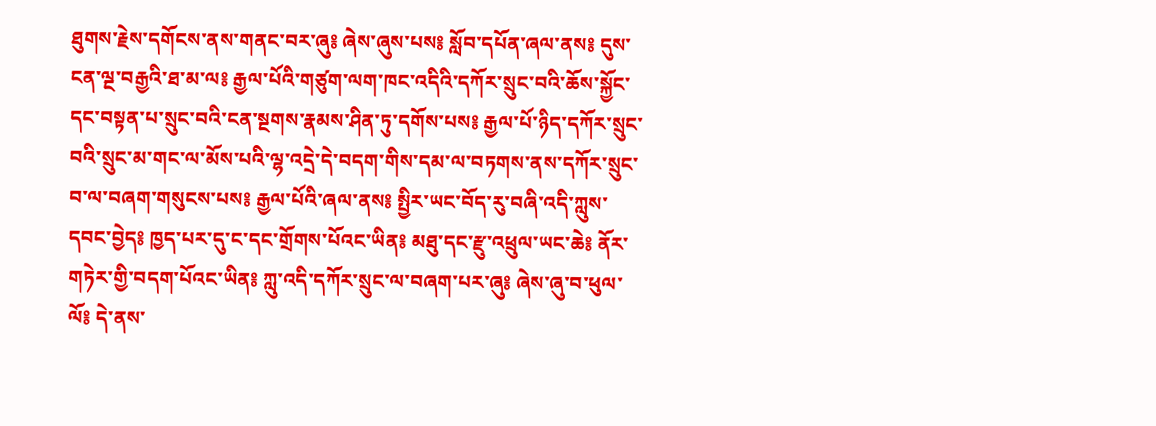ཐུགས་རྗེས་དགོངས་ནས་གནང་བར་ཞུ༔ ཞེས་ཞུས་པས༔ སློབ་དཔོན་ཞལ་ནས༔ དུས་ངན་ལྔ་བརྒྱའི་ཐ་མ་ལ༔ རྒྱལ་པོའི་གཙུག་ལག་ཁང་འདིའི་དཀོར་སྲུང་བའི་ཆོས་སྐྱོང་དང་བསྟན་པ་སྲུང་བའི་ངན་སྔགས་རྣམས་ཤིན་ཏུ་དགོས་པས༔ རྒྱལ་པོ་ཉིད་དཀོར་སྲུང་བའི་སྲུང་མ་གང་ལ་མོས་པའི་ལྷ་འདྲེ་དེ་བདག་གིས་དམ་ལ་བཏགས་ནས་དཀོར་སྲུང་བ་ལ་བཞག་གསུངས་པས༔ རྒྱལ་པོའི་ཞལ་ནས༔ སྤྱིར་ཡང་བོད་རུ་བཞི་འདི་ཀླུས་དབང་བྱེད༔ ཁྱད་པར་དུ་ང་དང་གྲོགས་པོའང་ཡིན༔ མཐུ་དང་རྫུ་འཕྲུལ་ཡང་ཆེ༔ ནོར་གཏེར་གྱི་བདག་པོའང་ཡིན༔ ཀླུ་འདི་དཀོར་སྲུང་ལ་བཞག་པར་ཞུ༔ ཞེས་ཞུ་བ་ཕུལ་ལོ༔ དེ་ནས་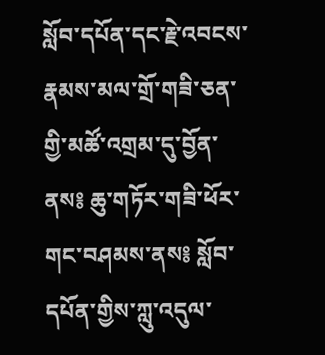སློབ་དཔོན་དང་རྗེ་འབངས་རྣམས་མལ་གྲོ་གཟི་ཅན་གྱི་མཚོ་འགྲམ་དུ་བྱོན་ནས༔ ཆུ་གཏོར་གཟི་ཕོར་གང་བཤམས་ནས༔ སློབ་དཔོན་གྱིས་ཀླུ་འདུལ་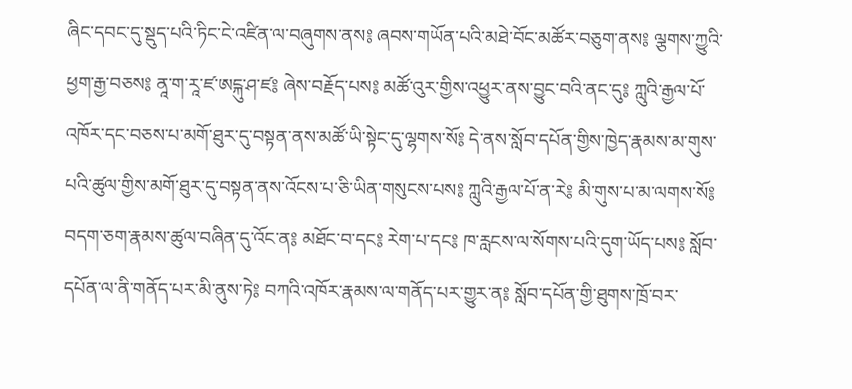ཞིང་དབང་དུ་སྡུད་པའི་ཏིང་ངེ་འཛིན་ལ་བཞུགས་ནས༔ ཞབས་གཡོན་པའི་མཐེ་བོང་མཚོར་བཅུག་ནས༔ ལྕགས་ཀྱུའི་ཕྱག་རྒྱ་བཅས༔ ནཱ་ག་རཱ་ཛ་ཨངྐུ་ཤ་ཛ༔ ཞེས་བརྗོད་པས༔ མཚོ་འུར་གྱིས་འཕྱུར་ནས་བྱུང་བའི་ནང་དུ༔ ཀླུའི་རྒྱལ་པོ་འཁོར་དང་བཅས་པ་མགོ་ཐུར་དུ་བསྟན་ནས་མཚོ་ཡི་སྟེང་དུ་ལྷགས་སོ༔ དེ་ནས་སློབ་དཔོན་གྱིས་ཁྱེད་རྣམས་མ་གུས་པའི་ཚུལ་གྱིས་མགོ་ཐུར་དུ་བསྟན་ནས་འོངས་པ་ཅི་ཡིན་གསུངས་པས༔ ཀླུའི་རྒྱལ་པོ་ན་རེ༔ མི་གུས་པ་མ་ལགས་སོ༔ བདག་ཅག་རྣམས་ཚུལ་བཞིན་དུ་འོང་ན༔ མཐོང་བ་དང༔ རེག་པ་དང༔ ཁ་རླངས་ལ་སོགས་པའི་དུག་ཡོད་པས༔ སློབ་དཔོན་ལ་ནི་གནོད་པར་མི་ནུས་ཏེ༔ བཀའི་འཁོར་རྣམས་ལ་གནོད་པར་གྱུར་ན༔ སློབ་དཔོན་གྱི་ཐུགས་ཁྲོ་བར་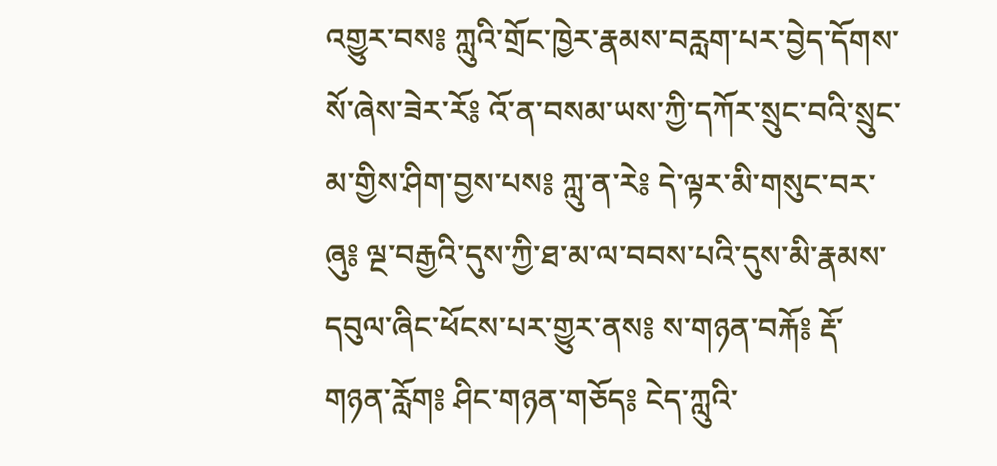འགྱུར་བས༔ ཀླུའི་གྲོང་ཁྱེར་རྣམས་བརླག་པར་བྱེད་དོགས་སོ་ཞེས་ཟེར་རོ༔ འོ་ན་བསམ་ཡས་ཀྱི་དཀོར་སྲུང་བའི་སྲུང་མ་གྱིས་ཤིག་བྱས་པས༔ ཀླུ་ན་རེ༔ དེ་ལྟར་མི་གསུང་བར་ཞུ༔ ལྔ་བརྒྱའི་དུས་ཀྱི་ཐ་མ་ལ་བབས་པའི་དུས་མི་རྣམས་དབུལ་ཞིང་ཕོངས་པར་གྱུར་ནས༔ ས་གཉན་བརྐོ༔ རྡོ་གཉན་རློག༔ ཤིང་གཉན་གཅོད༔ ངེད་ཀླུའི་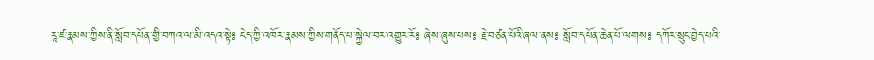རཱ་ཛ་རྣམས་ཀྱིས་ནི་སློབ་དཔོན་གྱི་བཀའ་ལ་མི་འདའ་སྟེ༔ ངེད་ཀྱི་འཁོར་རྣམས་ཀྱིས་གནོད་པ་སྐྱེལ་བར་འགྱུར་རོ༔ ཞེས་ཞུས་པས༔ རྗེ་བཙན་པོའི་ཞལ་ནས༔ སློབ་དཔོན་ཆེན་པོ་ལགས༔ དཀོར་སྲུང་བྱེད་པའི་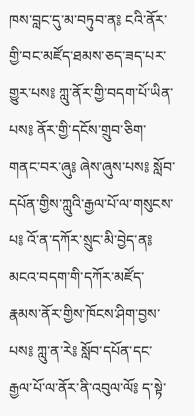ཁས་བླང་དུ་མ་བཏུབ་ན༔ ངའི་ནོར་གྱི་བང་མཛོད་ཐམས་ཅད་ཟད་པར་གྱུར་པས༔ ཀླུ་ནོར་གྱི་བདག་པོ་ཡིན་པས༔ ནོར་གྱི་དངོས་གྲུབ་ཅིག་གནང་བར་ཞུ༔ ཞེས་ཞུས་པས༔ སློབ་དཔོན་གྱིས་ཀླུའི་རྒྱལ་པོ་ལ་གསུངས་པ༔ འོ་ན་དཀོར་སྲུང་མི་བྱེད་ན༔ མངའ་བདག་གི་དཀོར་མཛོད་རྣམས་ནོར་གྱིས་ཁོངས་ཤིག་བྱས་པས༔ ཀླུ་ན་རེ༔ སློབ་དཔོན་དང་རྒྱལ་པོ་ལ་ནོར་ནི་འབུལ་ལོ༔ ད་སྟེ་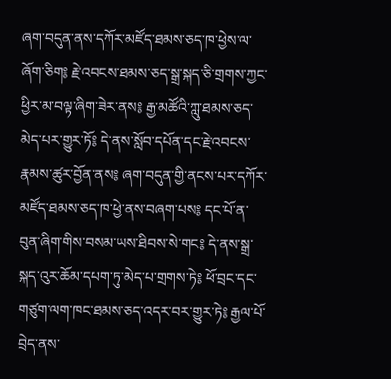ཞག་བདུན་ནས་དཀོར་མཛོད་ཐམས་ཅད་ཁ་ཕྱེས་ལ་ཞོག་ཅིག༔ རྗེ་འབངས་ཐམས་ཅད་སྒྲ་སྐད་ཅི་གྲགས་ཀྱང་ཕྱིར་མ་བལྟ་ཞིག་ཟེར་ནས༔ རྒྱ་མཚོའི་ཀླུ་ཐམས་ཅད་མེད་པར་གྱུར་ཏོ༔ དེ་ནས་སློབ་དཔོན་དང་རྗེ་འབངས་རྣམས་ཚུར་བྱོན་ནས༔ ཞག་བདུན་གྱི་ནངས་པར་དཀོར་མཛོད་ཐམས་ཅད་ཁ་ཕྱེ་ནས་བཞག་པས༔ དང་པོ་ན་བུན་ཞིག་གིས་བསམ་ཡས་ཐིབས་སེ་གང༔ དེ་ནས་སྒྲ་སྐད་འུར་ཆོམ་དཔག་ཏུ་མེད་པ་གྲགས་ཏེ༔ ཕོ་བྲང་དང་གཙུག་ལག་ཁང་ཐམས་ཅད་འདར་བར་གྱུར་ཏེ༔ རྒྱལ་པོ་བྲེད་ནས་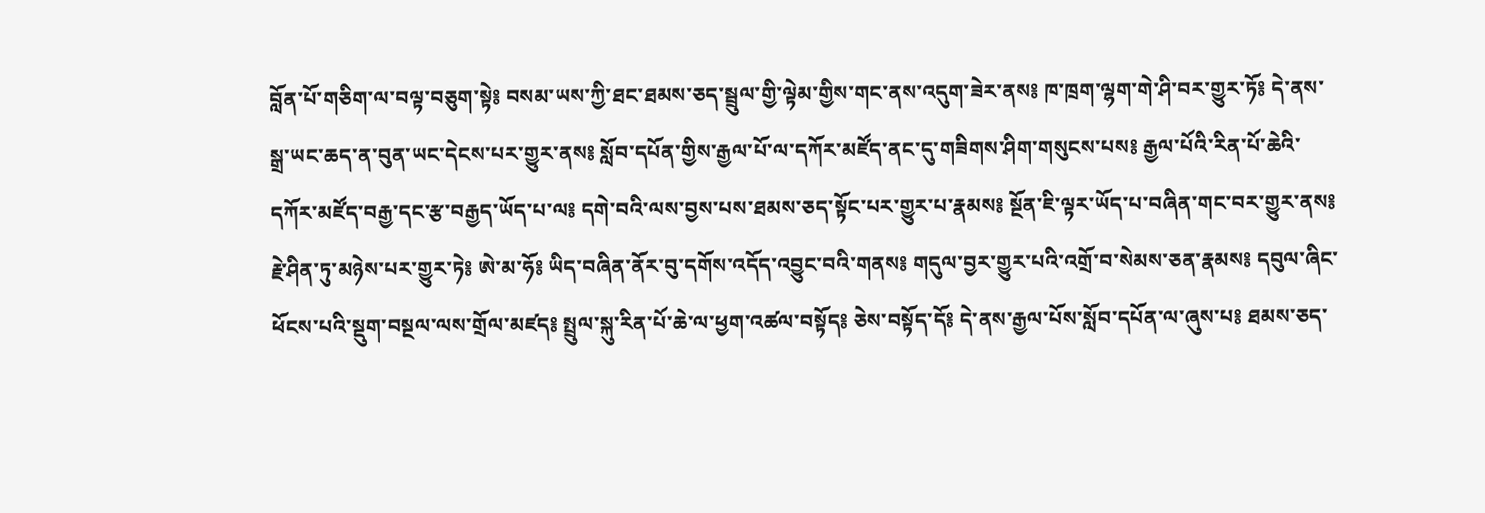བློན་པོ་གཅིག་ལ་བལྟ་བཅུག་སྟེ༔ བསམ་ཡས་ཀྱི་ཐང་ཐམས་ཅད་སྦྲུལ་གྱི་ལྟེམ་གྱིས་གང་ནས་འདུག་ཟེར་ནས༔ ཁ་ཁྲག་ལྷག་གེ་ཤི་བར་གྱུར་ཏོ༔ དེ་ནས་སྒྲ་ཡང་ཆད་ན་བུན་ཡང་དེངས་པར་གྱུར་ནས༔ སློབ་དཔོན་གྱིས་རྒྱལ་པོ་ལ་དཀོར་མཛོད་ནང་དུ་གཟིགས་ཤིག་གསུངས་པས༔ རྒྱལ་པོའི་རིན་པོ་ཆེའི་དཀོར་མཛོད་བརྒྱ་དང་རྩ་བརྒྱད་ཡོད་པ་ལ༔ དགེ་བའི་ལས་བྱས་པས་ཐམས་ཅད་སྟོང་པར་གྱུར་པ་རྣམས༔ སྔོན་ཇི་ལྟར་ཡོད་པ་བཞིན་གང་བར་གྱུར་ནས༔ རྗེ་ཤིན་ཏུ་མཉེས་པར་གྱུར་ཏེ༔ ཨེ་མ་ཧོ༔ ཡིད་བཞིན་ནོར་བུ་དགོས་འདོད་འབྱུང་བའི་གནས༔ གདུལ་བྱར་གྱུར་པའི་འགྲོ་བ་སེམས་ཅན་རྣམས༔ དབུལ་ཞིང་ཕོངས་པའི་སྡུག་བསྔལ་ལས་གྲོལ་མཛད༔ སྤྲུལ་སྐུ་རིན་པོ་ཆེ་ལ་ཕྱག་འཚལ་བསྟོད༔ ཅེས་བསྟོད་དོ༔ དེ་ནས་རྒྱལ་པོས་སློབ་དཔོན་ལ་ཞུས་པ༔ ཐམས་ཅད་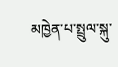མཁྱེན་པ་སྤྲུལ་སྐུ་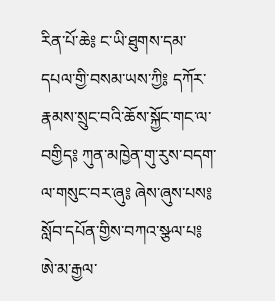རིན་པོ་ཆེ༔ ང་ཡི་ཐུགས་དམ་དཔལ་གྱི་བསམ་ཡས་ཀྱི༔ དཀོར་རྣམས་སྲུང་བའི་ཆོས་སྐྱོང་གང་ལ་བགྱིད༔ ཀུན་མཁྱེན་གུ་རུས་བདག་ལ་གསུང་བར་ཞུ༔ ཞེས་ཞུས་པས༔ སློབ་དཔོན་གྱིས་བཀའ་སྩལ་པ༔ ཨེ་མ་རྒྱལ་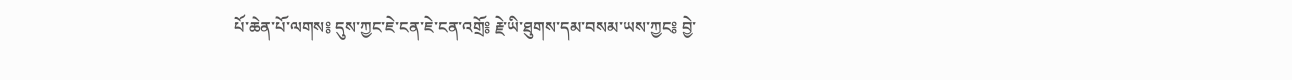པོ་ཆེན་པོ་ལགས༔ དུས་ཀྱང་ཇེ་ངན་ཇེ་ངན་འགྲོ༔ རྗེ་ཡི་ཐུགས་དམ་བསམ་ཡས་ཀྱང༔ བྱེ་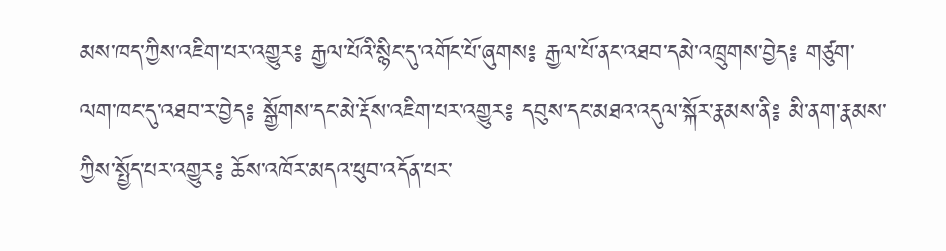མས་ཁད་ཀྱིས་འཇིག་པར་འགྱུར༔ རྒྱལ་པོའི་སྙིང་དུ་འགོང་པོ་ཞུགས༔ རྒྱལ་པོ་ནང་འཐབ་དམེ་འཁྲུགས་བྱེད༔ གཙུག་ལག་ཁང་དུ་འཐབ་ར་བྱེད༔ སྒྱོགས་དང་མེ་རྡོས་འཇིག་པར་འགྱུར༔ དབུས་དང་མཐའ་འདུལ་སྐོར་རྣམས་ནི༔ མི་ནག་རྣམས་ཀྱིས་སྤྱོད་པར་འགྱུར༔ ཆོས་འཁོར་མདའ་ཕུབ་འདོན་པར་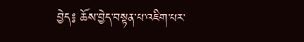བྱེད༔ ཆོས་བྱེད་བསྟན་པ་འཇིག་པར་